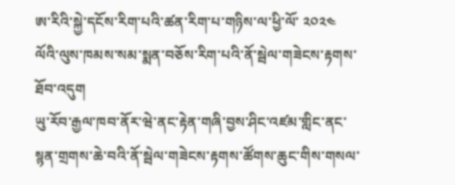ཨ་རིའི་སྐྱེ་དངོས་རིག་པའི་ཚན་རིག་པ་གཉིས་ལ་ཕྱི་ལོ་ ༢༠༢༤ ལོའི་ལུས་ཁམས་སམ་སྨན་བཅོས་རིག་པའི་ནོ་སྦེལ་གཟེངས་རྟགས་ཐོབ་འདུག
ཡུ་རོབ་རྒྱལ་ཁབ་ནོར་ཝེ་ནང་རྟེན་གཞི་བྱས་ཤིང་འཛམ་གླིང་ནང་སྙན་གྲགས་ཆེ་བའི་ནོ་སྦེལ་གཟེངས་རྟགས་ཚོགས་ཆུང་གིས་གསལ་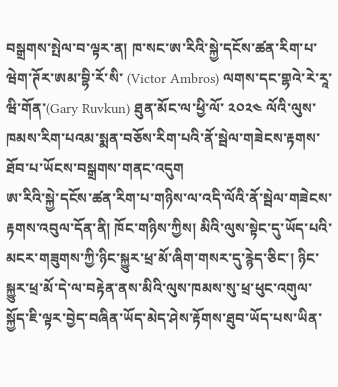བསྒྲགས་སྤེལ་བ་ལྟར་ན། ཁ་སང་ཨ་རིའི་སྐྱེ་དངོས་ཚན་རིག་པ་ཝེག་ཊོར་ཨམ་བྷི་རོ་སི་ (Victor Ambros) ལགས་དང་གྷའེ་རེ་རཱ་ཝི་གོན་(Gary Ruvkun) ཐུན་མོང་ལ་ཕྱི་ལོ་ ༢༠༢༤ ལོའི་ལུས་ཁམས་རིག་པའམ་སྨན་བཅོས་རིག་པའི་ནོ་སྦེལ་གཟེངས་རྟགས་ཐོབ་པ་ཡོངས་བསྒྲགས་གནང་འདུག
ཨ་རིའི་སྐྱེ་དངོས་ཚན་རིག་པ་གཉིས་ལ་འདི་ལོའི་ནོ་སྦེལ་གཟེངས་རྟགས་འབུལ་དོན་ནི། ཁོང་གཉིས་ཀྱིས། མིའི་ལུས་སྟེང་དུ་ཡོད་པའི་མངར་གཟུགས་ཀྱི་ཉིང་སྐྱུར་ཕྲ་མོ་ཞིག་གསར་དུ་རྙེད་ཅིང་། ཉིང་སྐྱུར་ཕྲ་མོ་དེ་ལ་བརྟེན་ནས་མིའི་ལུས་ཁམས་སུ་ཕྲ་ཕུང་འགུལ་སྐྱོད་ཇི་ལྟར་བྱེད་བཞིན་ཡོད་མེད་ཤེས་རྟོགས་ཐུབ་ཡོད་པས་ཡིན་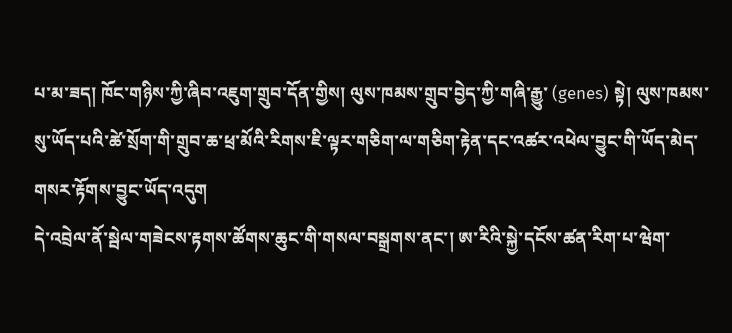པ་མ་ཟད། ཁོང་གཉིས་ཀྱི་ཞིབ་འཇུག་གྲུབ་དོན་གྱིས། ལུས་ཁམས་གྲུབ་བྱེད་ཀྱི་གཞི་རྒྱུ་ (genes) སྟེ། ལུས་ཁམས་སུ་ཡོད་པའི་ཚེ་སྲོག་གི་གྲུབ་ཆ་ཕྲ་མོའི་རིགས་ཇི་ལྟར་གཅིག་ལ་གཅིག་རྟེན་དང་འཚར་འཕེལ་བྱུང་གི་ཡོད་མེད་གསར་རྟོགས་བྱུང་ཡོད་འདུག
དེ་འབྲེལ་ནོ་སྦེལ་གཟེངས་རྟགས་ཚོགས་ཆུང་གི་གསལ་བསྒྲགས་ནང་། ཨ་རིའི་སྐྱེ་དངོས་ཚན་རིག་པ་ཝེག་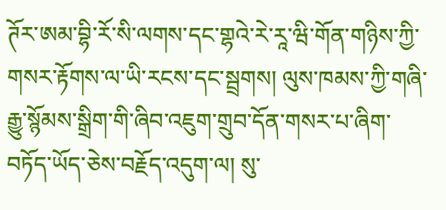ཊོར་ཨམ་བྷི་རོ་སི་ལགས་དང་གྷའེ་རེ་རཱ་ཝི་གོན་གཉིས་ཀྱི་གསར་རྟོགས་ལ་ཡི་རངས་དང་སྦྲགས། ལུས་ཁམས་ཀྱི་གཞི་རྒྱུ་སྙོམས་སྒྲིག་གི་ཞིབ་འཇུག་གྲུབ་དོན་གསར་པ་ཞིག་བཏོད་ཡོད་ཅེས་བརྗོད་འདུག་ལ། སུ་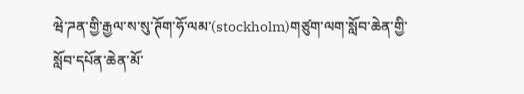ཝེ་ཌན་གྱི་རྒྱལ་ས་སུ་ཊོག་ཧོ་ལམ་(stockholm)གཙུག་ལག་སློབ་ཆེན་གྱི་སློབ་དཔོན་ཆེན་མོ་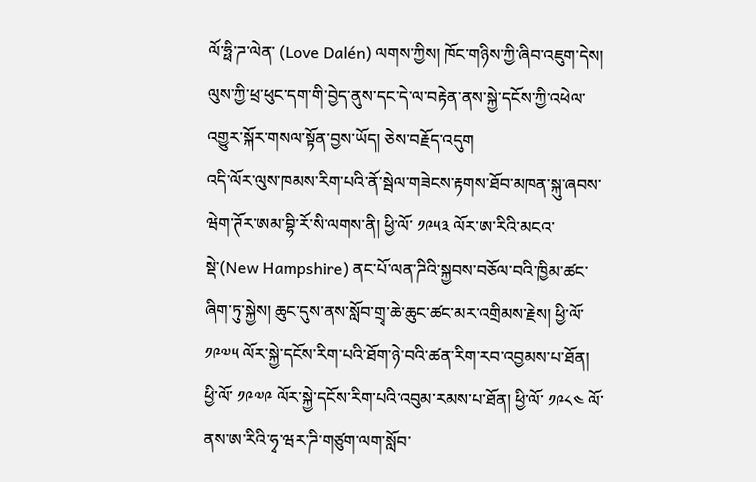ལོ་ཧྥི་ཌ་ལེན་ (Love Dalén) ལགས་ཀྱིས། ཁོང་གཉིས་ཀྱི་ཞིབ་འཇུག་དེས། ལུས་ཀྱི་ཕྲ་ཕུང་དག་གི་བྱེད་ནུས་དང་དེ་ལ་བརྟེན་ནས་སྐྱེ་དངོས་ཀྱི་འཕེལ་འགྱུར་སྐོར་གསལ་སྟོན་བྱས་ཡོད། ཅེས་བརྗོད་འདུག
འདི་ལོར་ལུས་ཁམས་རིག་པའི་ནོ་སྦེལ་གཟེངས་རྟགས་ཐོབ་མཁན་སྐུ་ཞབས་ཝེག་ཊོར་ཨམ་བྷི་རོ་སི་ལགས་ནི། ཕྱི་ལོ་ ༡༩༥༣ ལོར་ཨ་རིའི་མངའ་སྡེ་(New Hampshire) ནང་པོ་ལན་ཌིའི་སྐྱབས་བཅོལ་བའི་ཁྱིམ་ཚང་ཞིག་ཏུ་སྐྱེས། ཆུང་དུས་ནས་སློབ་གྲྭ་ཆེ་ཆུང་ཚང་མར་འགྲིམས་རྗེས། ཕྱི་ལོ་ ༡༩༧༥ ལོར་སྐྱེ་དངོས་རིག་པའི་ཐོག་ཉེ་བའི་ཚན་རིག་རབ་འབྱམས་པ་ཐོན། ཕྱི་ལོ་ ༡༩༧༩ ལོར་སྐྱེ་དངོས་རིག་པའི་འབུམ་རམས་པ་ཐོན། ཕྱི་ལོ་ ༡༩༨༤ ལོ་ནས་ཨ་རིའི་ཧྭ་ཝར་ཌི་གཙུག་ལག་སློབ་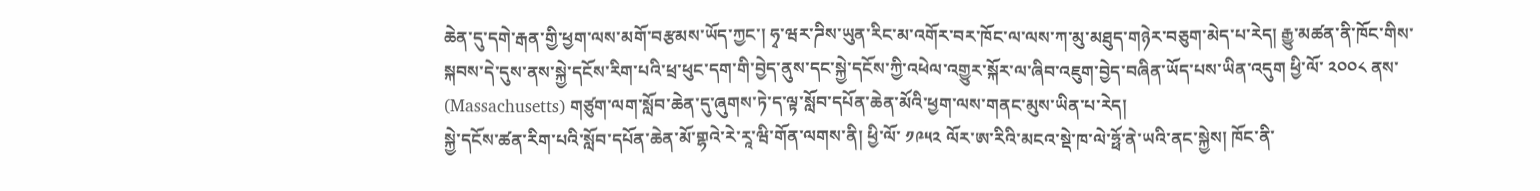ཆེན་དུ་དགེ་རྒན་གྱི་ཕྱག་ལས་མགོ་བརྩམས་ཡོད་ཀྱང་། ཧྭ་ཝར་ཌིས་ཡུན་རིང་མ་འགོར་བར་ཁོང་ལ་ལས་ཀ་མུ་མཐུད་གཉེར་བཅུག་མེད་པ་རེད། རྒྱུ་མཚན་ནི་ཁོང་གིས་སྐབས་དེ་དུས་ནས་སྐྱེ་དངོས་རིག་པའི་ཕྲ་ཕུང་དག་གི་བྱེད་ནུས་དང་སྐྱེ་དངོས་ཀྱི་འཕེལ་འགྱུར་སྐོར་ལ་ཞིབ་འཇུག་བྱེད་བཞིན་ཡོད་པས་ཡིན་འདུག ཕྱི་ལོ་ ༢༠༠༨ ནས་ (Massachusetts) གཙུག་ལག་སློབ་ཆེན་དུ་ཞུགས་ཏེ་ད་ལྟ་སློབ་དཔོན་ཆེན་མོའི་ཕྱག་ལས་གནང་མུས་ཡིན་པ་རེད།
སྐྱེ་དངོས་ཚན་རིག་པའི་སློབ་དཔོན་ཆེན་མོ་གྷའེ་རེ་རཱ་ཝི་གོན་ལགས་ནི། ཕྱི་ལོ་ ༡༩༥༢ ལོར་ཨ་རིའི་མངའ་སྡེ་ཁ་ལེ་ཧྥོ་ནེ་ཡའི་ནང་སྐྱེས། ཁོང་ནི་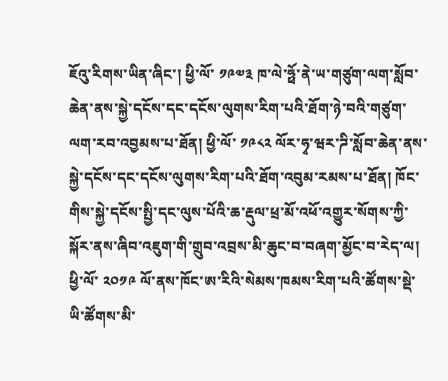ཇོའུ་རིགས་ཡིན་ཞིང་། ཕྱི་ལོ་ ༡༩༧༣ ཁ་ལེ་ཧྥོ་ནེ་ཡ་གཙུག་ལག་སློབ་ཆེན་ནས་སྐྱེ་དངོས་དང་དངོས་ལུགས་རིག་པའི་ཐོག་ཉེ་བའི་གཙུག་ལག་རབ་འབྱམས་པ་ཐོན། ཕྱི་ལོ་ ༡༩༨༢ ལོར་ཧྭ་ཝར་ཌི་སློབ་ཆེན་ནས་སྐྱེ་དངོས་དང་དངོས་ལུགས་རིག་པའི་ཐོག་འབུམ་རམས་པ་ཐོན། ཁོང་གིས་སྐྱེ་དངོས་སྤྱི་དང་ལུས་པོའི་ཆ་རྡུལ་ཕྲ་མོ་འཕོ་འགྱུར་སོགས་ཀྱི་སྐོར་ནས་ཞིབ་འཇུག་གི་གྲུབ་འབྲས་མི་ཆུང་བ་བཞག་མྱོང་བ་རེད་ལ། ཕྱི་ལོ་ ༢༠༡༩ ལོ་ནས་ཁོང་ཨ་རིའི་སེམས་ཁམས་རིག་པའི་ཚོགས་སྡེ་ཡི་ཚོགས་མི་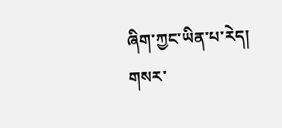ཞིག་ཀྱང་ཡིན་པ་རེད།
གསར་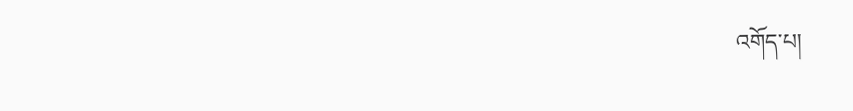འགོད་པ།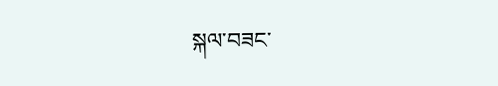སྐལ་བཟང་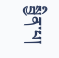སྦྱིན་པ།